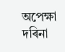অপেক্ষা
দৰিনা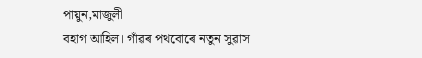পায়ুন,মাজুলী
বহাগ আহিল। গাঁৱৰ পথবোৰে নতুন সুৱাস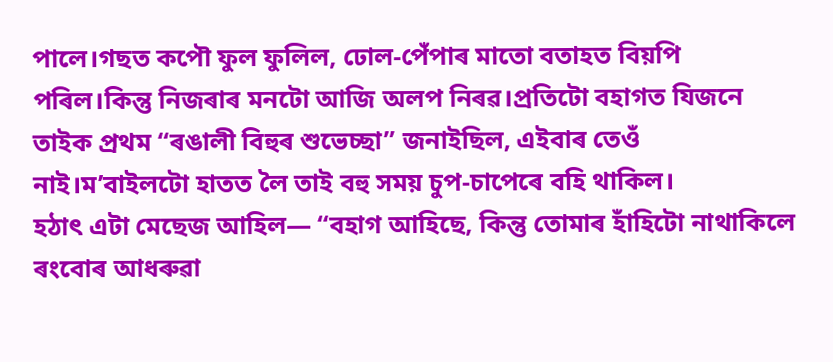পালে।গছত কপৌ ফুল ফুলিল, ঢোল-পেঁপাৰ মাতো বতাহত বিয়পি পৰিল।কিন্তু নিজৰাৰ মনটো আজি অলপ নিৰৱ।প্ৰতিটো বহাগত যিজনে তাইক প্ৰথম “ৰঙালী বিহুৰ শুভেচ্ছা” জনাইছিল, এইবাৰ তেওঁ নাই।ম’বাইলটো হাতত লৈ তাই বহু সময় চুপ-চাপেৰে বহি থাকিল।
হঠাৎ এটা মেছেজ আহিল— “বহাগ আহিছে, কিন্তু তোমাৰ হাঁহিটো নাথাকিলে ৰংবোৰ আধৰুৱা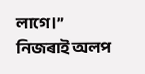লাগে।”
নিজৰাই অলপ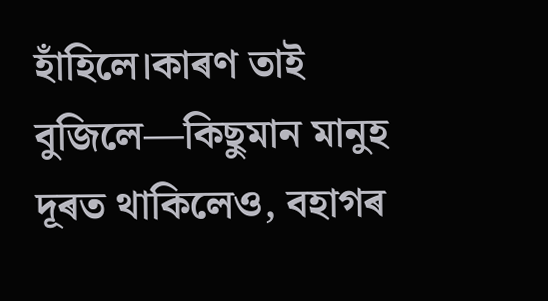হাঁহিলে।কাৰণ তাই বুজিলে—কিছুমান মানুহ দূৰত থাকিলেও, বহাগৰ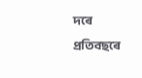দৰে প্ৰতিবছৰে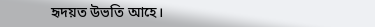হৃদয়ত উভতি আহে।